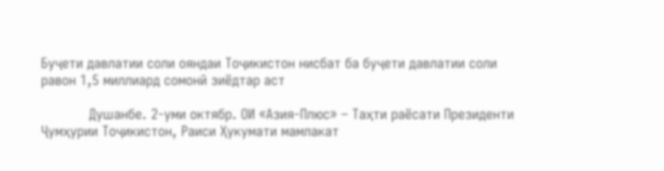Буҷети давлатии соли ояндаи Тоҷикистон нисбат ба буҷети давлатии соли равон 1,5 миллиард сомонӣ зиёдтар аст

            Душанбе. 2-уми октябр. ОИ «Азия-Плюс» – Таҳти раёсати Президенти Ҷумҳурии Тоҷикистон, Раиси Ҳукумати мамлакат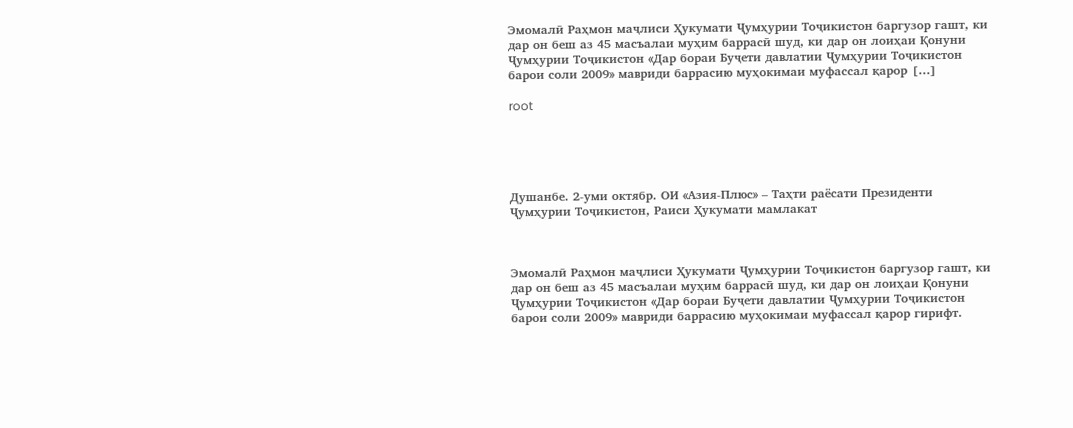Эмомалӣ Раҳмон маҷлиси Ҳукумати Ҷумҳурии Тоҷикистон баргузор гашт, ки дар он беш аз 45 масъалаи муҳим баррасӣ шуд, ки дар он лоиҳаи Қонуни Ҷумҳурии Тоҷикистон «Дар бораи Буҷети давлатии Ҷумҳурии Тоҷикистон барои соли 2009» мавриди баррасию муҳокимаи муфассал қарор […]

root





Душанбе. 2-уми октябр. ОИ «Азия-Плюс» – Таҳти раёсати Президенти Ҷумҳурии Тоҷикистон, Раиси Ҳукумати мамлакат



Эмомалӣ Раҳмон маҷлиси Ҳукумати Ҷумҳурии Тоҷикистон баргузор гашт, ки дар он беш аз 45 масъалаи муҳим баррасӣ шуд, ки дар он лоиҳаи Қонуни Ҷумҳурии Тоҷикистон «Дар бораи Буҷети давлатии Ҷумҳурии Тоҷикистон барои соли 2009» мавриди баррасию муҳокимаи муфассал қарор гирифт.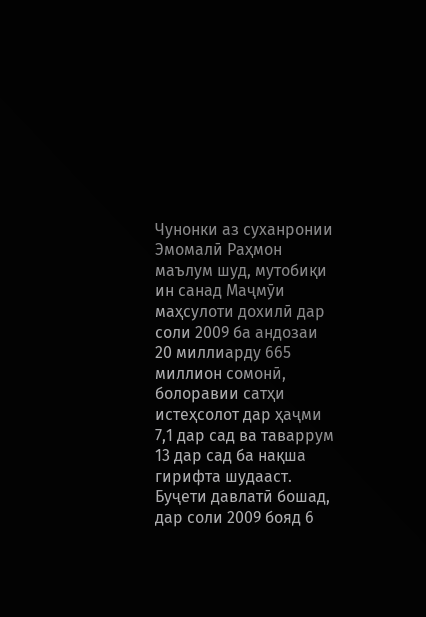Чунонки аз суханронии Эмомалӣ Раҳмон маълум шуд, мутобиқи ин санад Маҷмӯи маҳсулоти дохилӣ дар соли 2009 ба андозаи 20 миллиарду 665 миллион сомонӣ, болоравии сатҳи истеҳсолот дар ҳаҷми 7,1 дар сад ва таваррум 13 дар сад ба нақша гирифта шудааст. Буҷети давлатӣ бошад, дар соли 2009 бояд 6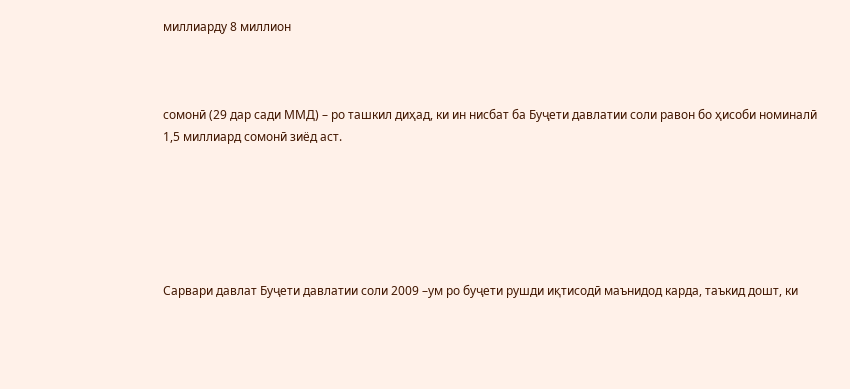миллиарду 8 миллион



сомонӣ (29 дар сади ММД) – ро ташкил диҳад, ки ин нисбат ба Буҷети давлатии соли равон бо ҳисоби номиналӣ 1,5 миллиард сомонӣ зиёд аст.






Сарвари давлат Буҷети давлатии соли 2009 –ум ро буҷети рушди иқтисодӣ маънидод карда, таъкид дошт, ки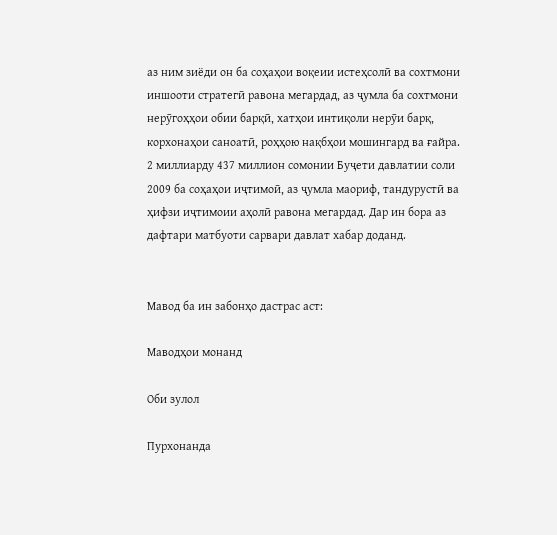аз ним зиёди он ба соҳаҳои воқеии истеҳсолӣ ва сохтмони иншооти стратегӣ равона мегардад, аз ҷумла ба сохтмони нерӯгоҳҳои обии барқӣ, хатҳои интиқоли нерӯи барқ, корхонаҳои саноатӣ, роҳҳою нақбҳои мошингард ва ғайра. 2 миллиарду 437 миллион сомонии Буҷети давлатии соли 2009 ба соҳаҳои иҷтимоӣ, аз ҷумла маориф, тандурустӣ ва ҳифзи иҷтимоии аҳолӣ равона мегардад. Дар ин бора аз дафтари матбуоти сарвари давлат хабар доданд.


Мавод ба ин забонҳо дастрас аст:

Маводҳои монанд

Оби зулол

Пурхонанда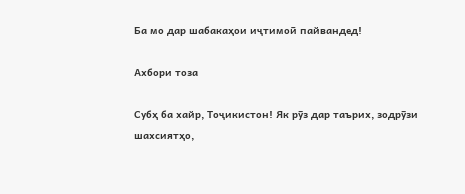Ба мо дар шабакаҳои иҷтимоӣ пайвандед!

Ахбори тоза

Субҳ ба хайр, Тоҷикистон! Як рӯз дар таърих, зодрӯзи шахсиятҳо,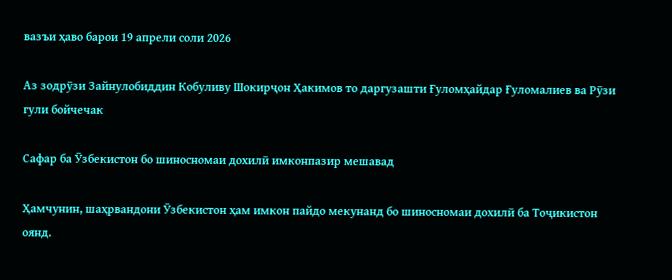вазъи ҳаво барои 19 апрели соли 2026

Аз зодрӯзи Зайнулобиддин Кобуливу Шокирҷон Ҳакимов то даргузашти Ғуломҳайдар Ғуломалиев ва Рӯзи гули бойчечак

Сафар ба Ӯзбекистон бо шиносномаи дохилӣ имконпазир мешавад

Ҳамчунин, шаҳрвандони Ӯзбекистон ҳам имкон пайдо мекунанд бо шиносномаи дохилӣ ба Тоҷикистон оянд.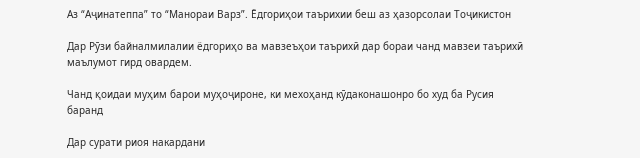Аз “Аҷинатеппа” то “Манораи Варз”. Ёдгориҳои таърихии беш аз ҳазорсолаи Тоҷикистон

Дар Рӯзи байналмилалии ёдгориҳо ва мавзеъҳои таърихӣ дар бораи чанд мавзеи таърихӣ маълумот гирд овардем.

Чанд қоидаи муҳим барои муҳоҷироне, ки мехоҳанд кӯдаконашонро бо худ ба Русия баранд

Дар сурати риоя накардани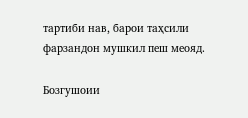тартиби нав, барои таҳсили фарзандон мушкил пеш меояд.

Бозгушоии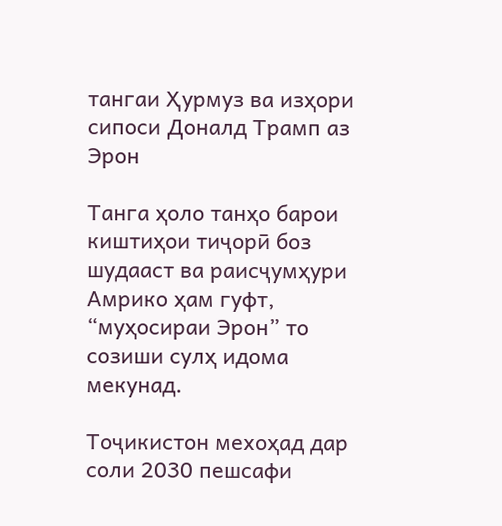тангаи Ҳурмуз ва изҳори сипоси Доналд Трамп аз Эрон

Танга ҳоло танҳо барои киштиҳои тиҷорӣ боз шудааст ва раисҷумҳури Амрико ҳам гуфт, “муҳосираи Эрон” то созиши сулҳ идома мекунад.

Тоҷикистон мехоҳад дар соли 2030 пешсафи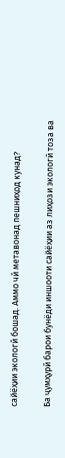сайёҳии экологӣ бошад. Аммо чӣ метавонад пешниҳод кунад?

Ба ҷумҳурӣ барои бунёди иншооти сайёҳии аз лиҳози экологӣ тоза ва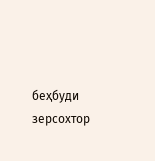беҳбуди зерсохтор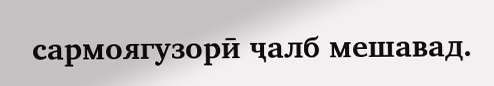сармоягузорӣ ҷалб мешавад.